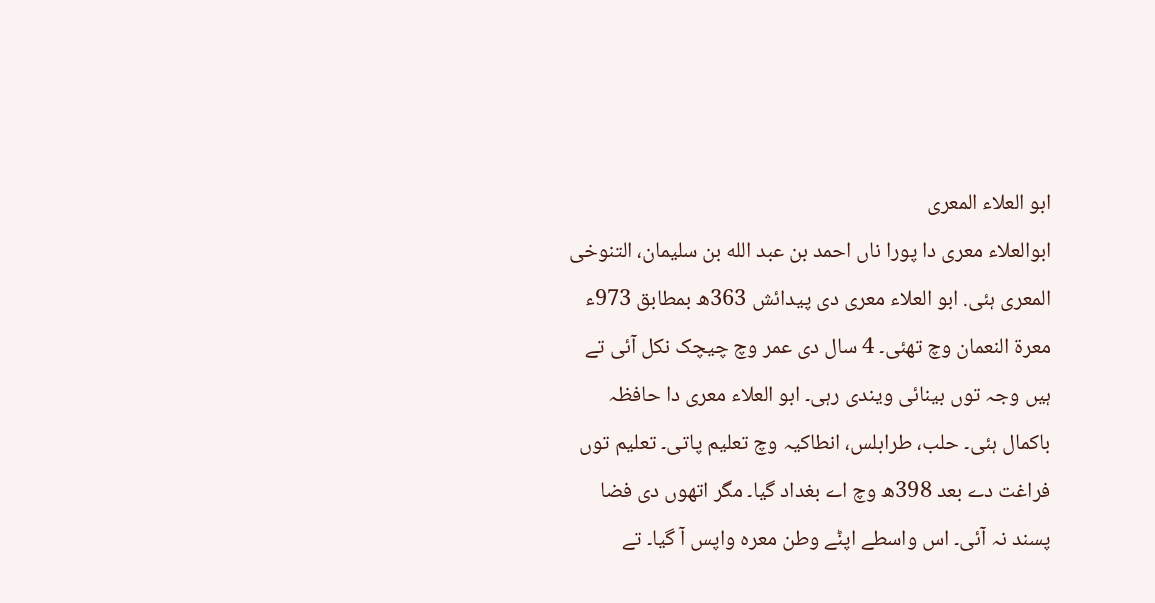ابو العلاء المعری
ابوالعلاء معری دا پورا ناں احمد بن عبد الله بن سليمان، التنوخی المعری ہئی. ابو العلاء معری دی پیدائش 363ھ بمطابق 973ء معرۃ النعمان وچ تھئی۔ 4 سال دی عمر وچ چیچک نکل آئی تے ہیں وجہ توں بینائی ویندی رہی۔ ابو العلاء معری دا حافظہ باکمال ہئی۔ حلب، طرابلس، انطاکیہ وچ تعلیم پاتی۔ تعلیم توں فراغت دے بعد 398ھ وچ اے بغداد گیا۔ مگر اتھوں دی فضا پسند نہ آئی۔ اس واسطے اپݨے وطن معرہ واپس آ گیا۔ تے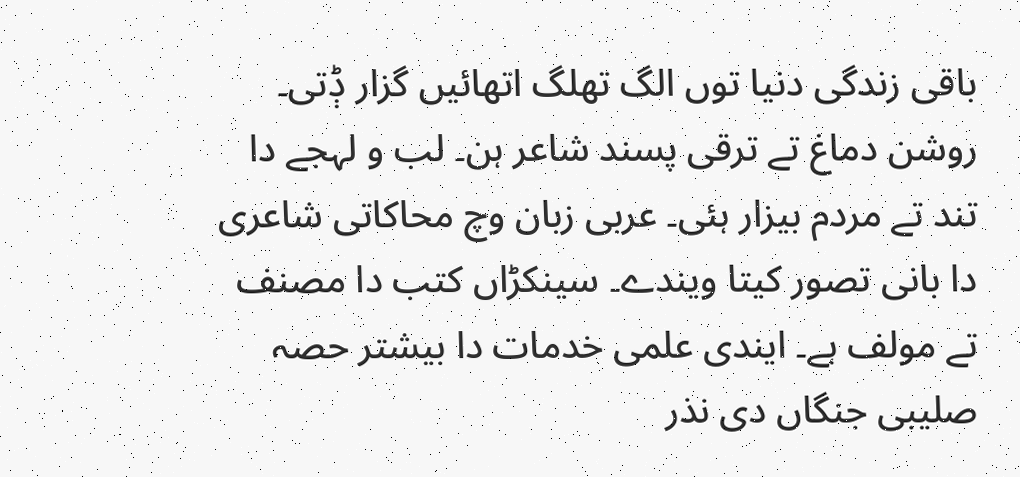باقی زندگی دنیا توں الگ تھلگ اتھائیں گزار ݙتی۔ روشن دماغ تے ترقی پسند شاعر ہن۔ لب و لہجے دا تند تے مردم بیزار ہئی۔ عربی زبان وچ محاکاتی شاعری دا بانی تصور کیتا ویندے۔ سینکڑاں کتب دا مصنف تے مولف ہے۔ ایندی علمی خدمات دا بیشتر حصہ صلیبی جنگاں دی نذر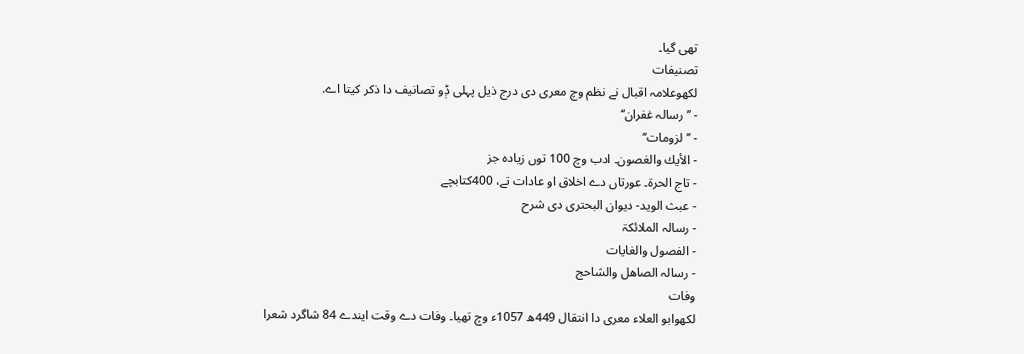تھی گیا۔
تصنیفات
لکھوعلامہ اقبال نے نظم وچ معری دی درج ذیل پہلی ݙو تصانیف دا ذکر کیتا اے.
- ’’رسالہ غفران‘‘
- ’’لزومات‘‘
- الأيك والغصون۔ ادب وچ 100 توں زیادہ جز
- تاج الحرۃ۔ عورتاں دے اخلاق او عادات تے، 400کتابچے
- عبث الويد- ديوان البحتری دی شرح
- رسالہ الملائكۃ
- الفصول والغايات
- رسالہ الصاهل والشاحج
وفات
لکھوابو العلاء معری دا انتقال 449ھ 1057ء وچ تھیا۔ وفات دے وقت ایندے 84 شاگرد شعرا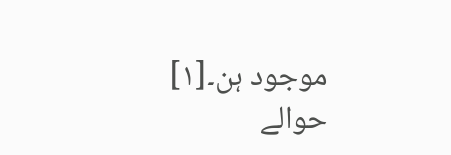موجود ہن۔[١]
حوالے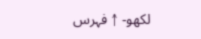لکھو- ↑ فہرس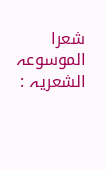شعرا الموسوعہ الشعریہ :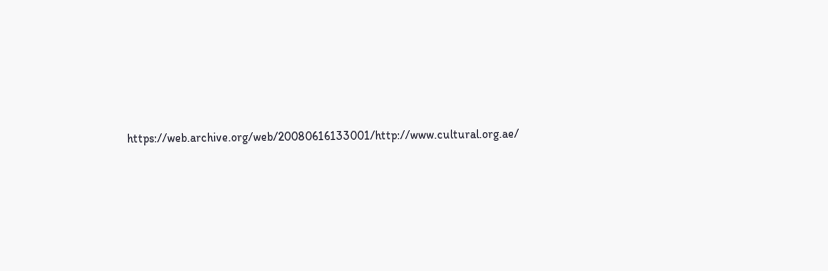https://web.archive.org/web/20080616133001/http://www.cultural.org.ae/